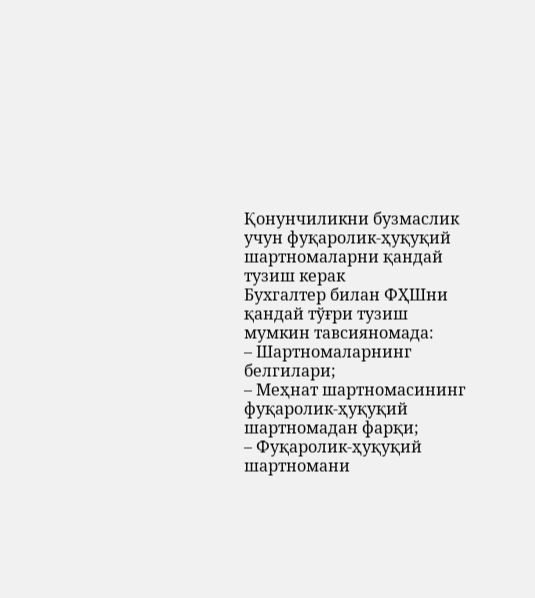Қонунчиликни бузмаслик учун фуқаролик-ҳуқуқий шартномаларни қандай тузиш керак
Бухгалтер билан ФҲШни қандай тўғри тузиш мумкин тавсияномада:
– Шартномаларнинг белгилари;
– Меҳнат шартномасининг фуқаролик-ҳуқуқий шартномадан фарқи;
– Фуқаролик-ҳуқуқий шартномани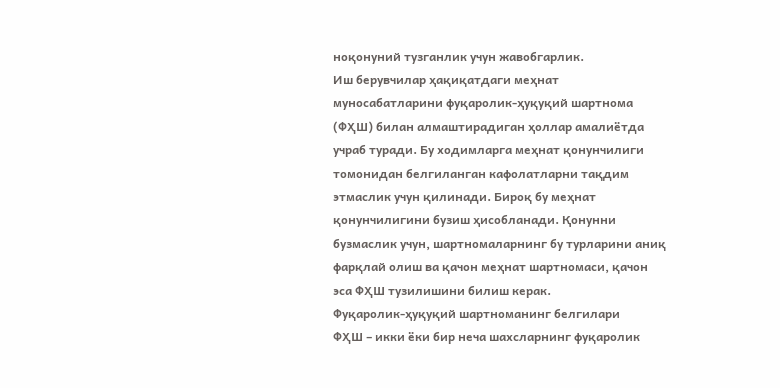ноқонуний тузганлик учун жавобгарлик.
Иш берувчилар ҳақиқатдаги меҳнат муносабатларини фуқаролик-ҳуқуқий шартнома (ФҲШ) билан алмаштирадиган ҳоллар амалиётда учраб туради. Бу ходимларга меҳнат қонунчилиги томонидан белгиланган кафолатларни тақдим этмаслик учун қилинади. Бироқ бу меҳнат қонунчилигини бузиш ҳисобланади. Қонунни бузмаслик учун, шартномаларнинг бу турларини аниқ фарқлай олиш ва қачон меҳнат шартномаси, қачон эса ФҲШ тузилишини билиш керак.
Фуқаролик-ҳуқуқий шартноманинг белгилари
ФҲШ – икки ёки бир неча шахсларнинг фуқаролик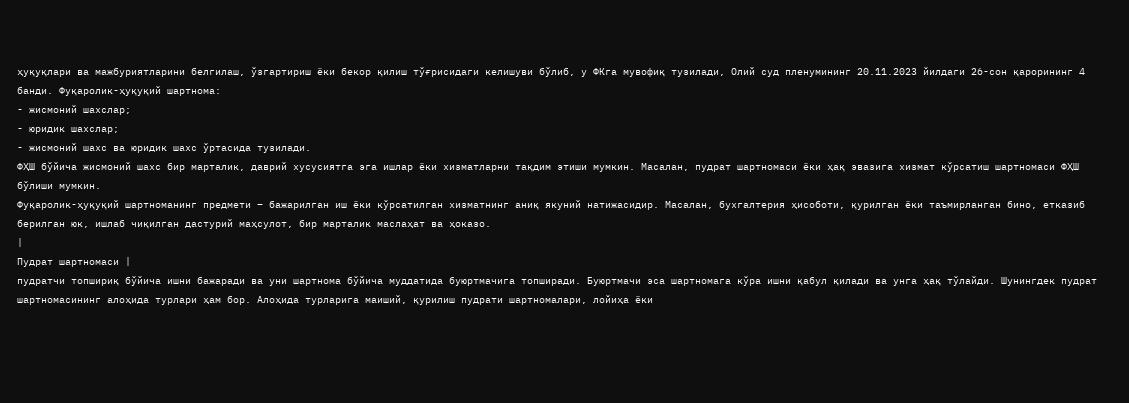ҳуқуқлари ва мажбуриятларини белгилаш, ўзгартириш ёки бекор қилиш тўғрисидаги келишуви бўлиб, у ФКга мувофиқ тузилади, Олий суд пленумининг 20.11.2023 йилдаги 26-сон қарорининг 4 банди. Фуқаролик-ҳуқуқий шартнома:
- жисмоний шахслар;
- юридик шахслар;
- жисмоний шахс ва юридик шахс ўртасида тузилади.
ФҲШ бўйича жисмоний шахс бир марталик, даврий хусусиятга эга ишлар ёки хизматларни тақдим этиши мумкин. Масалан, пудрат шартномаси ёки ҳақ эвазига хизмат кўрсатиш шартномаси ФҲШ бўлиши мумкин.
Фуқаролик-ҳуқуқий шартноманинг предмети – бажарилган иш ёки кўрсатилган хизматнинг аниқ якуний натижасидир. Масалан, бухгалтерия ҳисоботи, қурилган ёки таъмирланган бино, етказиб берилган юк, ишлаб чиқилган дастурий маҳсулот, бир марталик маслаҳат ва ҳоказо.
|
Пудрат шартномаси |
пудратчи топшириқ бўйича ишни бажаради ва уни шартнома бўйича муддатида буюртмачига топширади. Буюртмачи эса шартномага кўра ишни қабул қилади ва унга ҳақ тўлайди. Шунингдек пудрат шартномасининг алоҳида турлари ҳам бор. Алоҳида турларига маиший, қурилиш пудрати шартномалари, лойиҳа ёки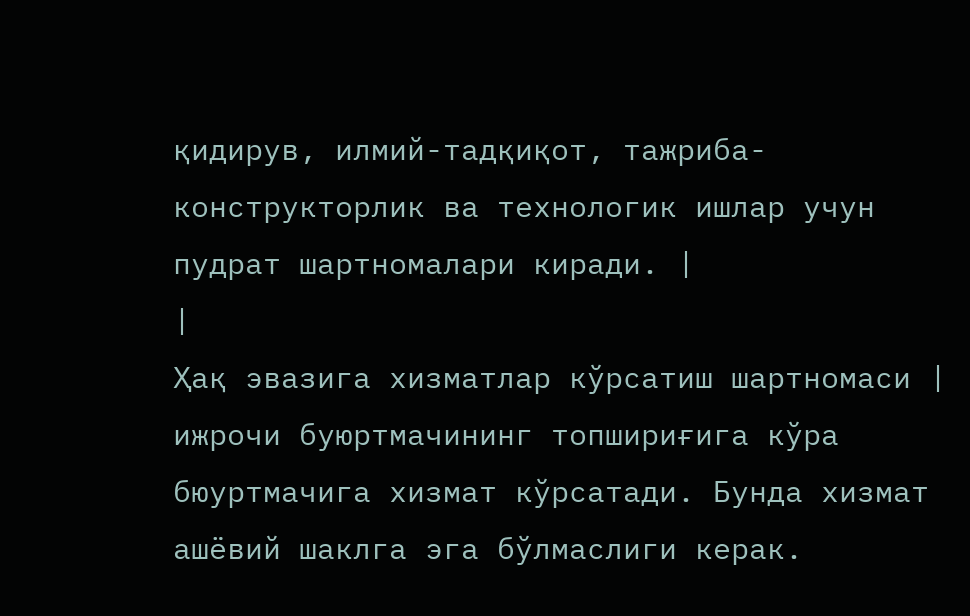қидирув, илмий-тадқиқот, тажриба-конструкторлик ва технологик ишлар учун пудрат шартномалари киради. |
|
Ҳақ эвазига хизматлар кўрсатиш шартномаси |
ижрочи буюртмачининг топшириғига кўра бюуртмачига хизмат кўрсатади. Бунда хизмат ашёвий шаклга эга бўлмаслиги керак.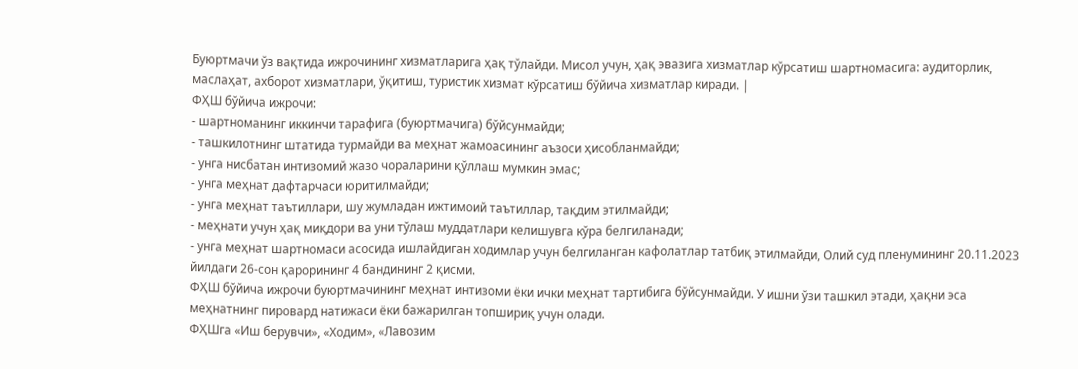Буюртмачи ўз вақтида ижрочининг хизматларига ҳақ тўлайди. Мисол учун, ҳақ эвазига хизматлар кўрсатиш шартномасига: аудиторлик, маслаҳат, ахборот хизматлари, ўқитиш, туристик хизмат кўрсатиш бўйича хизматлар киради. |
ФҲШ бўйича ижрочи:
- шартноманинг иккинчи тарафига (буюртмачига) бўйсунмайди;
- ташкилотнинг штатида турмайди ва меҳнат жамоасининг аъзоси ҳисобланмайди;
- унга нисбатан интизомий жазо чораларини қўллаш мумкин эмас;
- унга меҳнат дафтарчаси юритилмайди;
- унга меҳнат таътиллари, шу жумладан ижтимоий таътиллар, тақдим этилмайди;
- меҳнати учун ҳақ миқдори ва уни тўлаш муддатлари келишувга кўра белгиланади;
- унга меҳнат шартномаси асосида ишлайдиган ходимлар учун белгиланган кафолатлар татбиқ этилмайди, Олий суд пленумининг 20.11.2023 йилдаги 26-сон қарорининг 4 бандининг 2 қисми.
ФҲШ бўйича ижрочи буюртмачининг меҳнат интизоми ёки ички меҳнат тартибига бўйсунмайди. У ишни ўзи ташкил этади, ҳақни эса меҳнатнинг пировард натижаси ёки бажарилган топшириқ учун олади.
ФҲШга «Иш берувчи», «Ходим», «Лавозим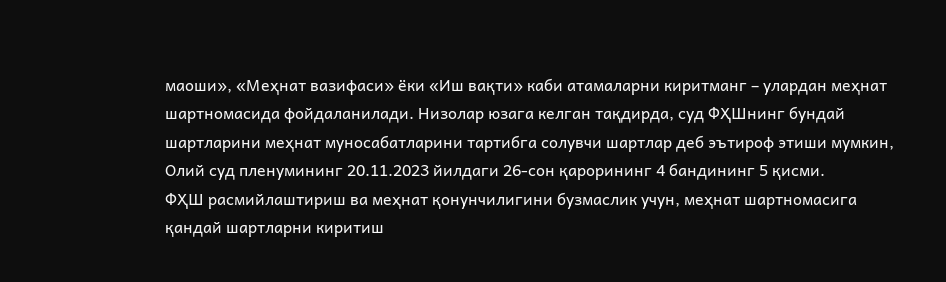маоши», «Меҳнат вазифаси» ёки «Иш вақти» каби атамаларни киритманг – улардан меҳнат шартномасида фойдаланилади. Низолар юзага келган тақдирда, суд ФҲШнинг бундай шартларини меҳнат муносабатларини тартибга солувчи шартлар деб эътироф этиши мумкин, Олий суд пленумининг 20.11.2023 йилдаги 26-сон қарорининг 4 бандининг 5 қисми.
ФҲШ расмийлаштириш ва меҳнат қонунчилигини бузмаслик учун, меҳнат шартномасига қандай шартларни киритиш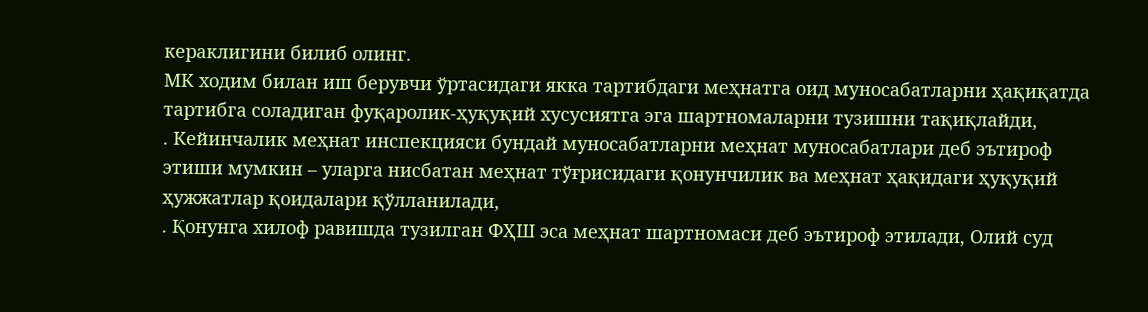кераклигини билиб олинг.
МК ходим билан иш берувчи ўртасидаги якка тартибдаги меҳнатга оид муносабатларни ҳақиқатда тартибга соладиган фуқаролик-ҳуқуқий хусусиятга эга шартномаларни тузишни тақиқлайди,
. Кейинчалик меҳнат инспекцияси бундай муносабатларни меҳнат муносабатлари деб эътироф этиши мумкин – уларга нисбатан меҳнат тўғрисидаги қонунчилик ва меҳнат ҳақидаги ҳуқуқий ҳужжатлар қоидалари қўлланилади,
. Қонунга хилоф равишда тузилган ФҲШ эса меҳнат шартномаси деб эътироф этилади, Олий суд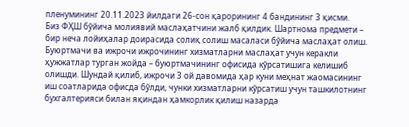пленумининг 20.11.2023 йилдаги 26-сон қарорининг 4 бандининг 3 қисми.
Биз ФҲШ бўйича молиявий маслаҳатчини жалб қилдик. Шартнома предмети – бир неча лойиҳалар доирасида солиқ солиш масаласи бўйича маслаҳат олиш.
Буюртмачи ва ижрочи ижрочининг хизматларни маслаҳат учун керакли ҳужжатлар турган жойда – буюртмачининг офисида кўрсатишига келишиб олишди. Шундай қилиб, ижрочи 3 ой давомида ҳар куни меҳнат жаомасининг иш соатларида офисда бўлди, чунки хизматларни кўрсатиш учун ташкилотнинг бухгалтерияси билан яқиндан ҳамкорлик қилиш назарда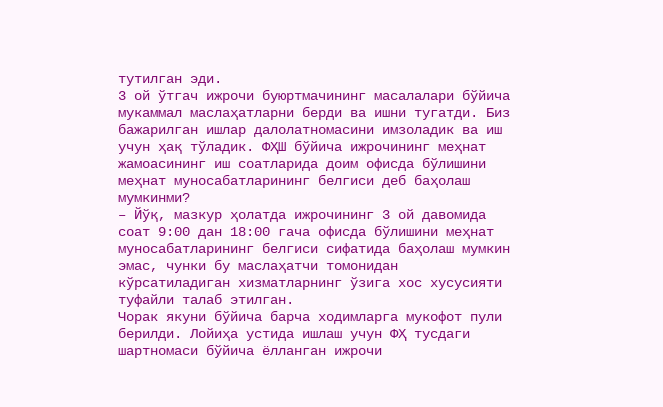тутилган эди.
3 ой ўтгач ижрочи буюртмачининг масалалари бўйича мукаммал маслаҳатларни берди ва ишни тугатди. Биз бажарилган ишлар далолатномасини имзоладик ва иш учун ҳақ тўладик. ФҲШ бўйича ижрочининг меҳнат жамоасининг иш соатларида доим офисда бўлишини меҳнат муносабатларининг белгиси деб баҳолаш мумкинми?
– Йўқ, мазкур ҳолатда ижрочининг 3 ой давомида соат 9:00 дан 18:00 гача офисда бўлишини меҳнат муносабатларининг белгиси сифатида баҳолаш мумкин эмас, чунки бу маслаҳатчи томонидан кўрсатиладиган хизматларнинг ўзига хос хусусияти туфайли талаб этилган.
Чорак якуни бўйича барча ходимларга мукофот пули берилди. Лойиҳа устида ишлаш учун ФҲ тусдаги шартномаси бўйича ёлланган ижрочи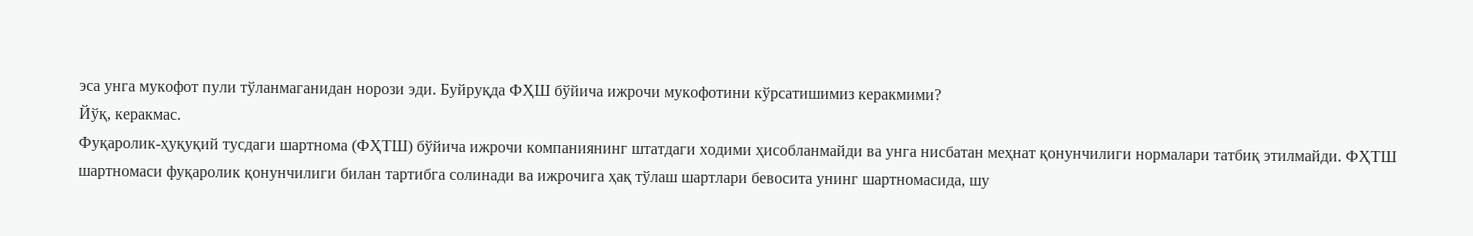эса унга мукофот пули тўланмаганидан норози эди. Буйруқда ФҲШ бўйича ижрочи мукофотини кўрсатишимиз керакмими?
Йўқ, керакмас.
Фуқаролик-ҳуқуқий тусдаги шартнома (ФҲТШ) бўйича ижрочи компаниянинг штатдаги ходими ҳисобланмайди ва унга нисбатан меҳнат қонунчилиги нормалари татбиқ этилмайди. ФҲТШ шартномаси фуқаролик қонунчилиги билан тартибга солинади ва ижрочига ҳақ тўлаш шартлари бевосита унинг шартномасида, шу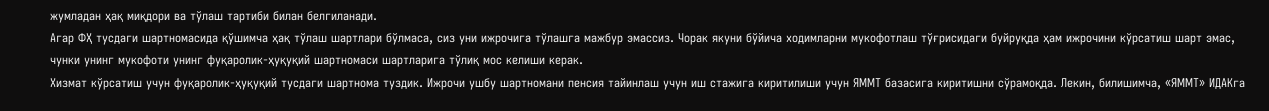жумладан ҳақ миқдори ва тўлаш тартиби билан белгиланади.
Агар ФҲ тусдаги шартномасида қўшимча ҳақ тўлаш шартлари бўлмаса, сиз уни ижрочига тўлашга мажбур эмассиз. Чорак якуни бўйича ходимларни мукофотлаш тўғрисидаги буйруқда ҳам ижрочини кўрсатиш шарт эмас, чунки унинг мукофоти унинг фуқаролик-ҳуқуқий шартномаси шартларига тўлиқ мос келиши керак.
Хизмат кўрсатиш учун фуқаролик-ҳуқуқий тусдаги шартнома туздик. Ижрочи ушбу шартномани пенсия тайинлаш учун иш стажига киритилиши учун ЯММТ базасига киритишни сўрамоқда. Лекин, билишимча, «ЯММT» ИДАКга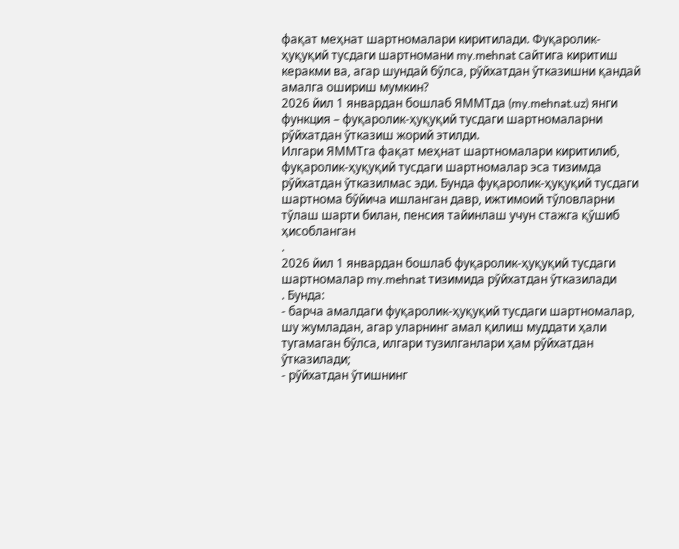фақат меҳнат шартномалари киритилади. Фуқаролик-ҳуқуқий тусдаги шартномани my.mehnat сайтига киритиш керакми ва, агар шундай бўлса, рўйхатдан ўтказишни қандай амалга ошириш мумкин?
2026 йил 1 январдан бошлаб ЯММТда (my.mehnat.uz) янги функция – фуқаролик-ҳуқуқий тусдаги шартномаларни рўйхатдан ўтказиш жорий этилди.
Илгари ЯММТга фақат меҳнат шартномалари киритилиб, фуқаролик-ҳуқуқий тусдаги шартномалар эса тизимда рўйхатдан ўтказилмас эди. Бунда фуқаролик-ҳуқуқий тусдаги шартнома бўйича ишланган давр, ижтимоий тўловларни тўлаш шарти билан, пенсия тайинлаш учун стажга қўшиб ҳисобланган
.
2026 йил 1 январдан бошлаб фуқаролик-ҳуқуқий тусдаги шартномалар my.mehnat тизимида рўйхатдан ўтказилади
. Бунда:
- барча амалдаги фуқаролик-ҳуқуқий тусдаги шартномалар, шу жумладан, агар уларнинг амал қилиш муддати ҳали тугамаган бўлса, илгари тузилганлари ҳам рўйхатдан ўтказилади;
- рўйхатдан ўтишнинг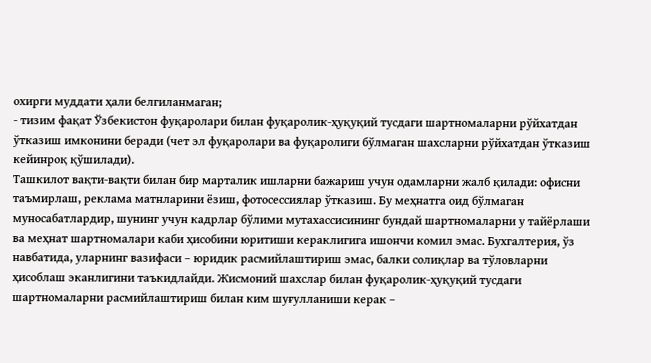охирги муддати ҳали белгиланмаган;
- тизим фақат Ўзбекистон фуқаролари билан фуқаролик-ҳуқуқий тусдаги шартномаларни рўйхатдан ўтказиш имконини беради (чет эл фуқаролари ва фуқаролиги бўлмаган шахсларни рўйхатдан ўтказиш кейинроқ қўшилади).
Ташкилот вақти-вақти билан бир марталик ишларни бажариш учун одамларни жалб қилади: офисни таъмирлаш, реклама матнларини ёзиш, фотосессиялар ўтказиш. Бу меҳнатга оид бўлмаган муносабатлардир, шунинг учун кадрлар бўлими мутахассисининг бундай шартномаларни у тайёрлаши ва меҳнат шартномалари каби ҳисобини юритиши кераклигига ишончи комил эмас. Бухгалтерия, ўз навбатида, уларнинг вазифаси – юридик расмийлаштириш эмас, балки солиқлар ва тўловларни ҳисоблаш эканлигини таъкидлайди. Жисмоний шахслар билан фуқаролик-ҳуқуқий тусдаги шартномаларни расмийлаштириш билан ким шуғулланиши керак –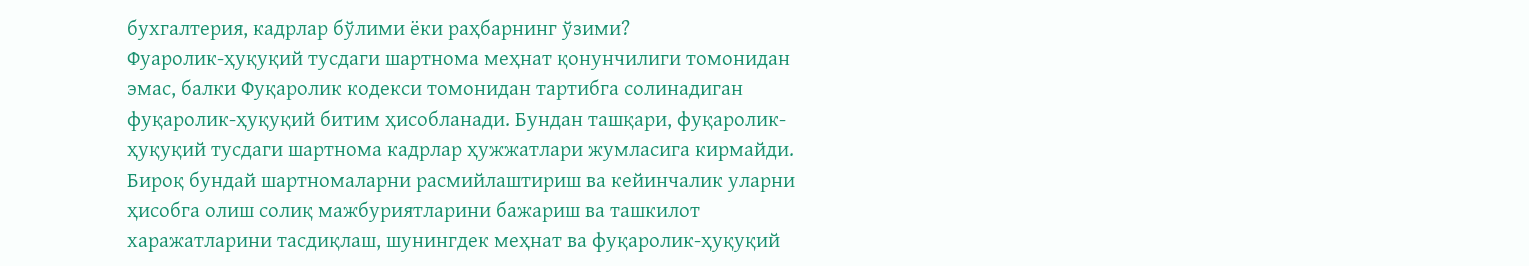бухгалтерия, кадрлар бўлими ёки раҳбарнинг ўзими?
Фуаролик-ҳуқуқий тусдаги шартнома меҳнат қонунчилиги томонидан эмас, балки Фуқаролик кодекси томонидан тартибга солинадиган фуқаролик-ҳуқуқий битим ҳисобланади. Бундан ташқари, фуқаролик-ҳуқуқий тусдаги шартнома кадрлар ҳужжатлари жумласига кирмайди. Бироқ бундай шартномаларни расмийлаштириш ва кейинчалик уларни ҳисобга олиш солиқ мажбуриятларини бажариш ва ташкилот харажатларини тасдиқлаш, шунингдек меҳнат ва фуқаролик-ҳуқуқий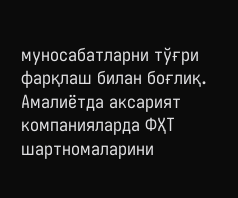муносабатларни тўғри фарқлаш билан боғлиқ.
Амалиётда аксарият компанияларда ФҲТ шартномаларини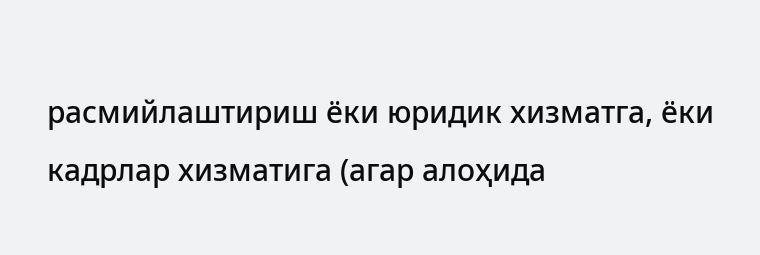расмийлаштириш ёки юридик хизматга, ёки кадрлар хизматига (агар алоҳида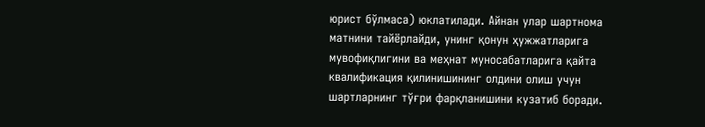юрист бўлмаса) юклатилади. Айнан улар шартнома матнини тайёрлайди, унинг қонун ҳужжатларига мувофиқлигини ва меҳнат муносабатларига қайта квалификация қилинишининг олдини олиш учун шартларнинг тўғри фарқланишини кузатиб боради.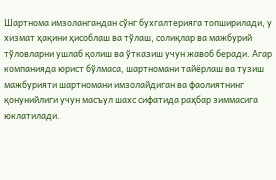Шартнома имзолангандан сўнг бухгалтерияга топширилади, у хизмат ҳақини ҳисоблаш ва тўлаш, солиқлар ва мажбурий тўловларни ушлаб қолиш ва ўтказиш учун жавоб беради. Агар компанияда юрист бўлмаса, шартномани тайёрлаш ва тузиш мажбурияти шартномани имзолайдиган ва фаолиятнинг қонунийлиги учун масъул шахс сифатида раҳбар зиммасига юклатилади.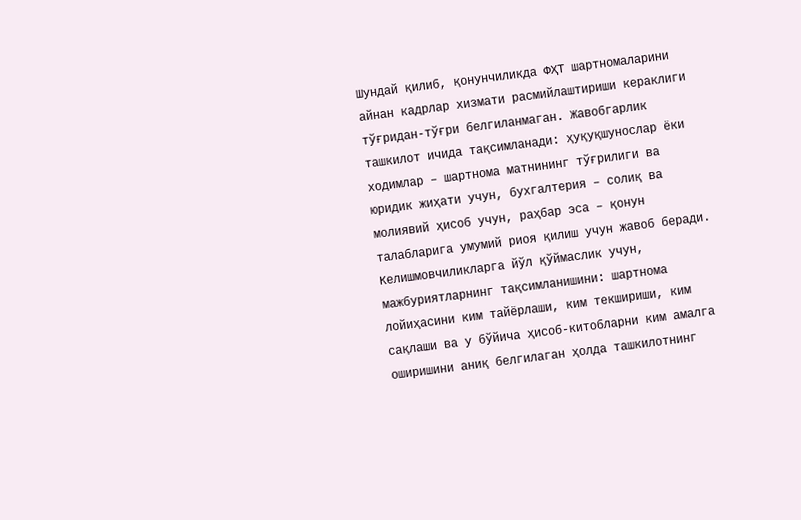Шундай қилиб, қонунчиликда ФҲТ шартномаларини айнан кадрлар хизмати расмийлаштириши кераклиги тўғридан-тўғри белгиланмаган. Жавобгарлик ташкилот ичида тақсимланади: ҳуқуқшунослар ёки ходимлар – шартнома матнининг тўғрилиги ва юридик жиҳати учун, бухгалтерия – солиқ ва молиявий ҳисоб учун, раҳбар эса – қонун талабларига умумий риоя қилиш учун жавоб беради. Келишмовчиликларга йўл қўймаслик учун, мажбуриятларнинг тақсимланишини: шартнома лойиҳасини ким тайёрлаши, ким текшириши, ким сақлаши ва у бўйича ҳисоб-китобларни ким амалга оширишини аниқ белгилаган ҳолда ташкилотнинг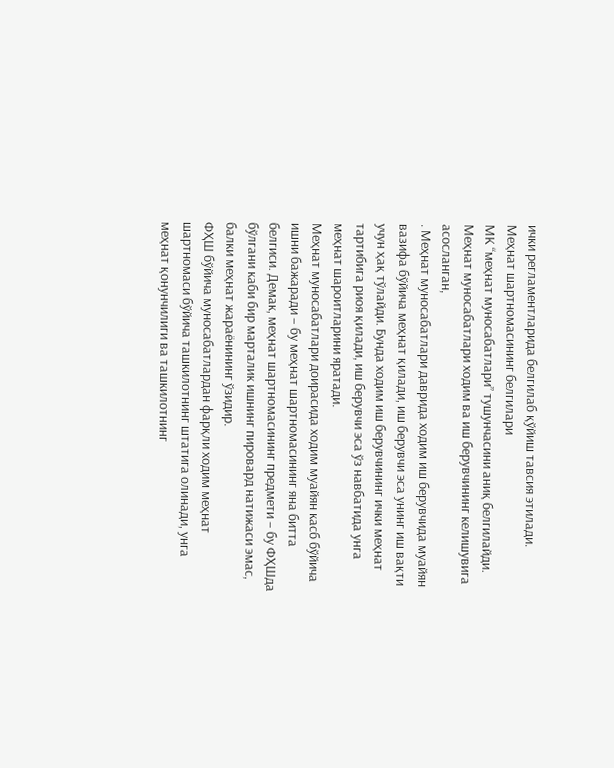ички регламентларида белгилаб қўйиш тавсия этилади.
Меҳнат шартномасининг белгилари
МК “меҳнат муносабатлари” тушунчасини аниқ белгилайди. Меҳнат муносабатлари ходим ва иш берувчининг келишувига асосланган,
. Меҳнат муносабатлари даврида ходим иш берувчида муайян вазифа бўйича меҳнат қилади, иш берувчи эса унинг иш вақти учун ҳақ тўлайди. Бунда ходим иш берувчининг ички меҳнат тартибига риоя қилади, иш берувчи эса ўз навбатида унга меҳнат шароитларини яратади.
Меҳнат муносабатлари доирасида ходим муайян касб бўйича ишни бажаради – бу меҳнат шартномасининг яна битта белгиси. Демак, меҳнат шартномасининг предмети – бу ФҲШда бўлгани каби бир марталик ишнинг пировард натижаси эмас, балки меҳнат жараёнининг ўзидир.
ФҲШ бўйича муносабатлардан фарқли ходим меҳнат шартномаси бўйича ташкилотнинг штатига олинади, унга меҳнат қонунчилиги ва ташкилотнинг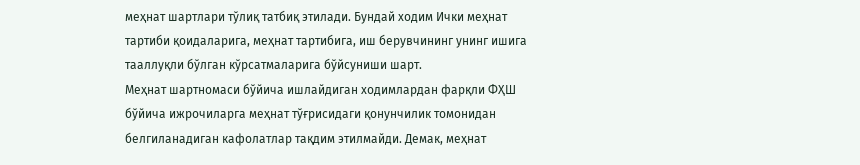меҳнат шартлари тўлиқ татбиқ этилади. Бундай ходим Ички меҳнат тартиби қоидаларига, меҳнат тартибига, иш берувчининг унинг ишига тааллуқли бўлган кўрсатмаларига бўйсуниши шарт.
Меҳнат шартномаси бўйича ишлайдиган ходимлардан фарқли ФҲШ бўйича ижрочиларга меҳнат тўғрисидаги қонунчилик томонидан белгиланадиган кафолатлар тақдим этилмайди. Демак, меҳнат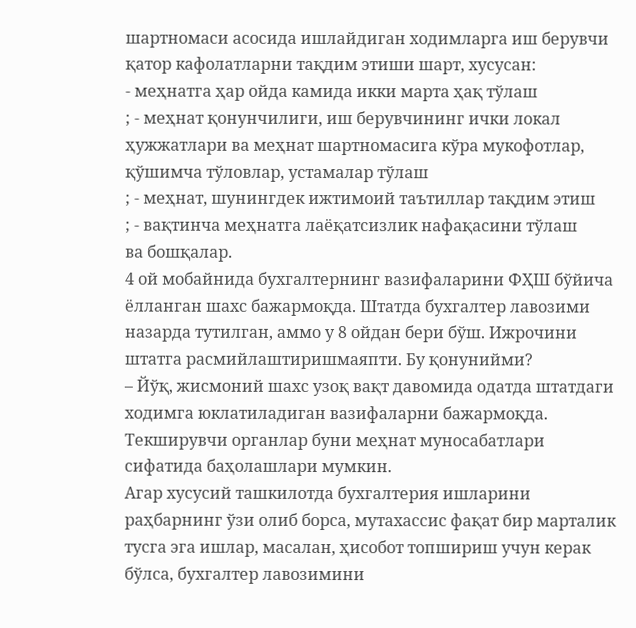шартномаси асосида ишлайдиган ходимларга иш берувчи қатор кафолатларни тақдим этиши шарт, хусусан:
- меҳнатга ҳар ойда камида икки марта ҳақ тўлаш
; - меҳнат қонунчилиги, иш берувчининг ички локал ҳужжатлари ва меҳнат шартномасига кўра мукофотлар, қўшимча тўловлар, устамалар тўлаш
; - меҳнат, шунингдек ижтимоий таътиллар тақдим этиш
; - вақтинча меҳнатга лаёқатсизлик нафақасини тўлаш
ва бошқалар.
4 ой мобайнида бухгалтернинг вазифаларини ФҲШ бўйича ёлланган шахс бажармоқда. Штатда бухгалтер лавозими назарда тутилган, аммо у 8 ойдан бери бўш. Ижрочини штатга расмийлаштиришмаяпти. Бу қонунийми?
– Йўқ, жисмоний шахс узоқ вақт давомида одатда штатдаги ходимга юклатиладиган вазифаларни бажармоқда. Текширувчи органлар буни меҳнат муносабатлари сифатида баҳолашлари мумкин.
Агар хусусий ташкилотда бухгалтерия ишларини раҳбарнинг ўзи олиб борса, мутахассис фақат бир марталик тусга эга ишлар, масалан, ҳисобот топшириш учун керак бўлса, бухгалтер лавозимини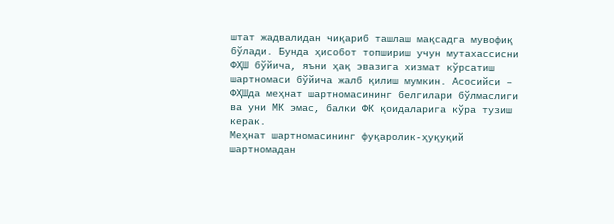штат жадвалидан чиқариб ташлаш мақсадга мувофиқ бўлади. Бунда ҳисобот топшириш учун мутахассисни ФҲШ бўйича, яъни ҳақ эвазига хизмат кўрсатиш шартномаси бўйича жалб қилиш мумкин. Асосийси – ФҲШда меҳнат шартномасининг белгилари бўлмаслиги ва уни МК эмас, балки ФК қоидаларига кўра тузиш керак.
Меҳнат шартномасининг фуқаролик-ҳуқуқий шартномадан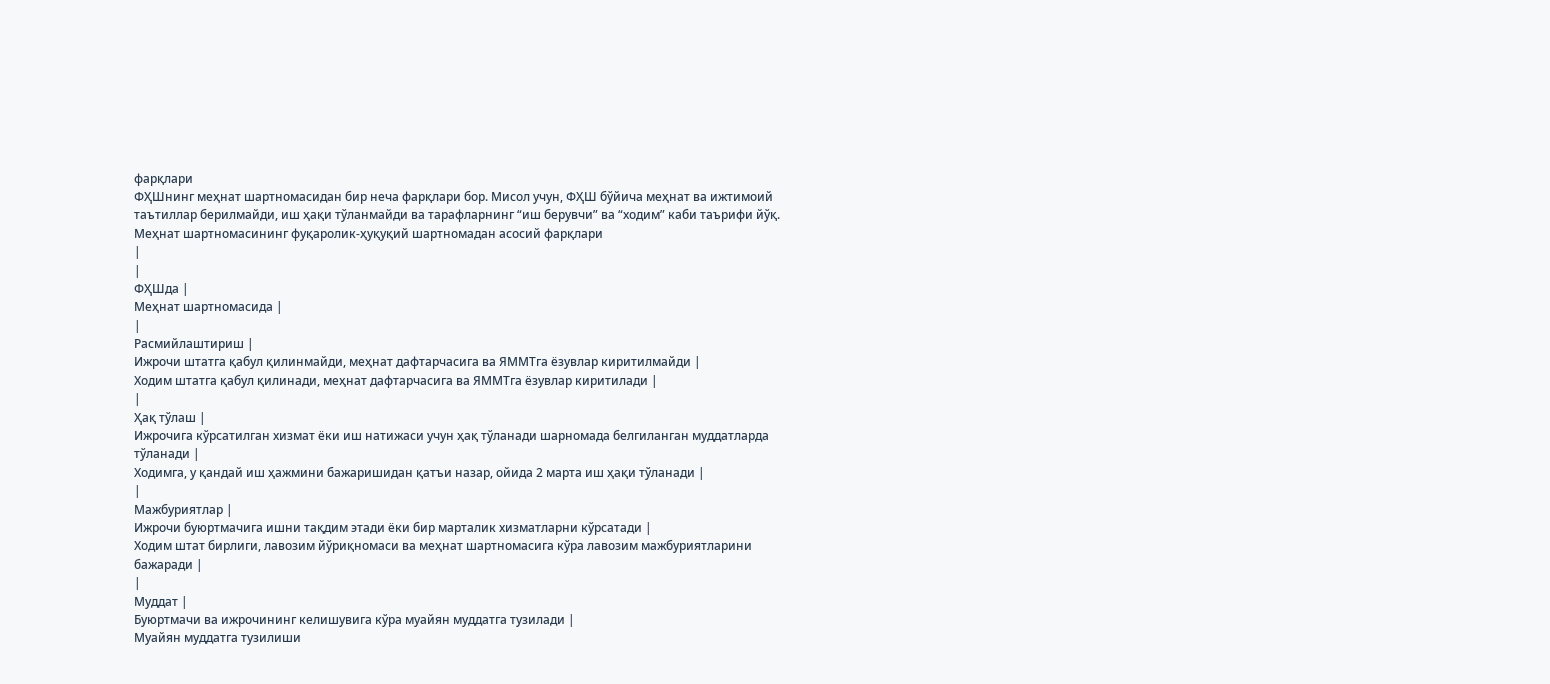фарқлари
ФҲШнинг меҳнат шартномасидан бир неча фарқлари бор. Мисол учун, ФҲШ бўйича меҳнат ва ижтимоий таътиллар берилмайди, иш ҳақи тўланмайди ва тарафларнинг “иш берувчи” ва “ходим” каби таърифи йўқ.
Меҳнат шартномасининг фуқаролик-ҳуқуқий шартномадан асосий фарқлари
|
|
ФҲШда |
Меҳнат шартномасида |
|
Расмийлаштириш |
Ижрочи штатга қабул қилинмайди, меҳнат дафтарчасига ва ЯММТга ёзувлар киритилмайди |
Ходим штатга қабул қилинади, меҳнат дафтарчасига ва ЯММТга ёзувлар киритилади |
|
Ҳақ тўлаш |
Ижрочига кўрсатилган хизмат ёки иш натижаси учун ҳақ тўланади шарномада белгиланган муддатларда тўланади |
Ходимга, у қандай иш ҳажмини бажаришидан қатъи назар, ойида 2 марта иш ҳақи тўланади |
|
Мажбуриятлар |
Ижрочи буюртмачига ишни тақдим этади ёки бир марталик хизматларни кўрсатади |
Ходим штат бирлиги, лавозим йўриқномаси ва меҳнат шартномасига кўра лавозим мажбуриятларини бажаради |
|
Муддат |
Буюртмачи ва ижрочининг келишувига кўра муайян муддатга тузилади |
Муайян муддатга тузилиши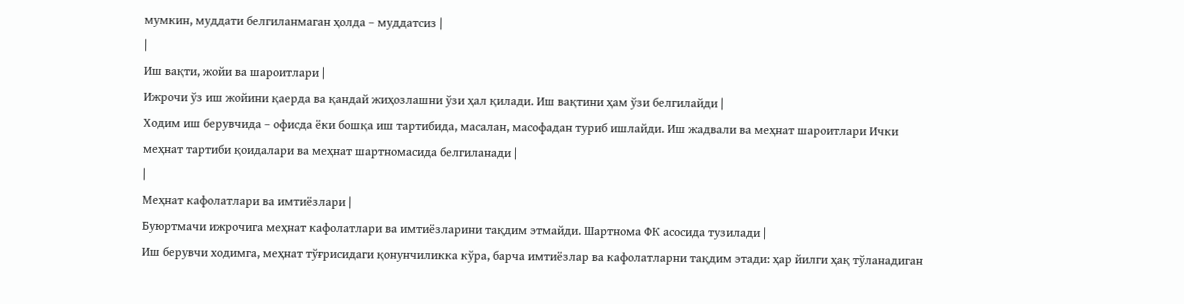мумкин, муддати белгиланмаган ҳолда – муддатсиз |
|
Иш вақти, жойи ва шароитлари |
Ижрочи ўз иш жойини қаерда ва қандай жиҳозлашни ўзи ҳал қилади. Иш вақтини ҳам ўзи белгилайди |
Ходим иш берувчида – офисда ёки бошқа иш тартибида, масалан, масофадан туриб ишлайди. Иш жадвали ва меҳнат шароитлари Ички меҳнат тартиби қоидалари ва меҳнат шартномасида белгиланади |
|
Меҳнат кафолатлари ва имтиёзлари |
Буюртмачи ижрочига меҳнат кафолатлари ва имтиёзларини тақдим этмайди. Шартнома ФК асосида тузилади |
Иш берувчи ходимга, меҳнат тўғрисидаги қонунчиликка кўра, барча имтиёзлар ва кафолатларни тақдим этади: ҳар йилги ҳақ тўланадиган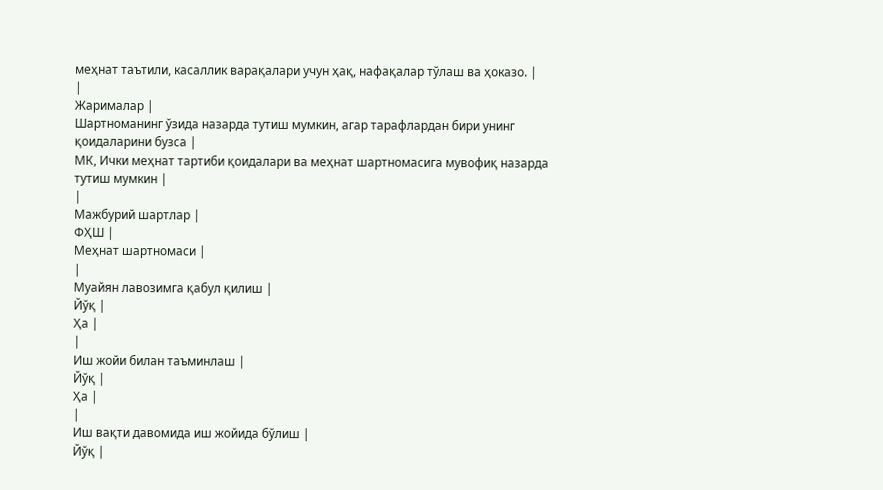меҳнат таътили, касаллик варақалари учун ҳақ, нафақалар тўлаш ва ҳоказо. |
|
Жарималар |
Шартноманинг ўзида назарда тутиш мумкин, агар тарафлардан бири унинг қоидаларини бузса |
МК, Ички меҳнат тартиби қоидалари ва меҳнат шартномасига мувофиқ назарда тутиш мумкин |
|
Мажбурий шартлар |
ФҲШ |
Меҳнат шартномаси |
|
Муайян лавозимга қабул қилиш |
Йўқ |
Ҳа |
|
Иш жойи билан таъминлаш |
Йўқ |
Ҳа |
|
Иш вақти давомида иш жойида бўлиш |
Йўқ |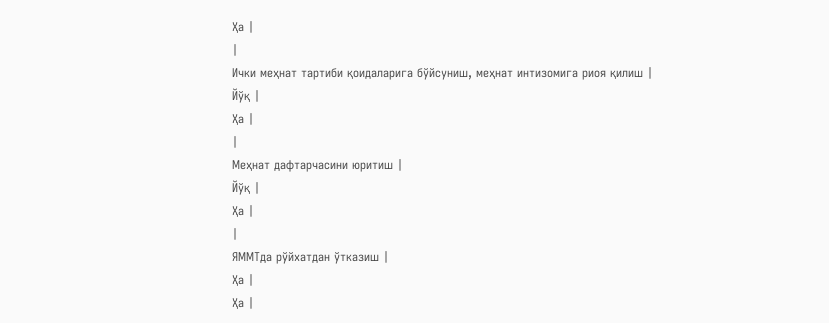Ҳа |
|
Ички меҳнат тартиби қоидаларига бўйсуниш, меҳнат интизомига риоя қилиш |
Йўқ |
Ҳа |
|
Меҳнат дафтарчасини юритиш |
Йўқ |
Ҳа |
|
ЯММТда рўйхатдан ўтказиш |
Ҳа |
Ҳа |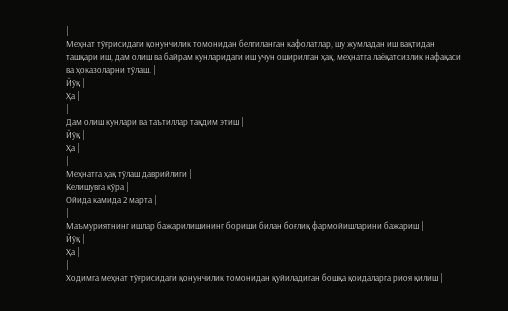|
Меҳнат тўғрисидаги қонунчилик томонидан белгиланган кафолатлар, шу жумладан иш вақтидан ташқари иш, дам олиш ва байрам кунларидаги иш учун оширилган ҳақ, меҳнатга лаёқатсизлик нафақаси ва ҳоказоларни тўлаш. |
Йўқ |
Ҳа |
|
Дам олиш кунлари ва таътиллар тақдим этиш |
Йўқ |
Ҳа |
|
Меҳнатга ҳақ тўлаш даврийлиги |
Келишувга кўра |
Ойида камида 2 марта |
|
Маъмуриятнинг ишлар бажарилишининг бориши билан боғлиқ фармойишларини бажариш |
Йўқ |
Ҳа |
|
Ходимга меҳнат тўғрисидаги қонунчилик томонидан қуйиладиган бошқа қоидаларга риоя қилиш |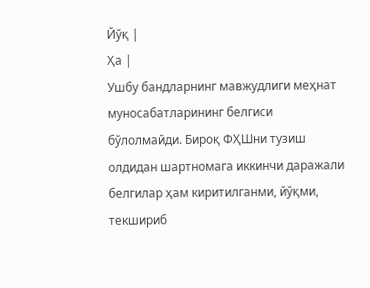Йўқ |
Ҳа |
Ушбу бандларнинг мавжудлиги меҳнат муносабатларининг белгиси бўлолмайди. Бироқ ФҲШни тузиш олдидан шартномага иккинчи даражали белгилар ҳам киритилганми, йўқми, текшириб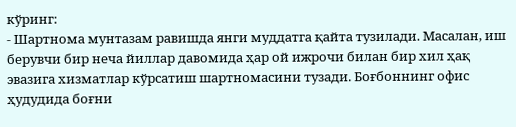кўринг:
- Шартнома мунтазам равишда янги муддатга қайта тузилади. Масалан, иш берувчи бир неча йиллар давомида ҳар ой ижрочи билан бир хил ҳақ эвазига хизматлар кўрсатиш шартномасини тузади. Боғбоннинг офис ҳудудида боғни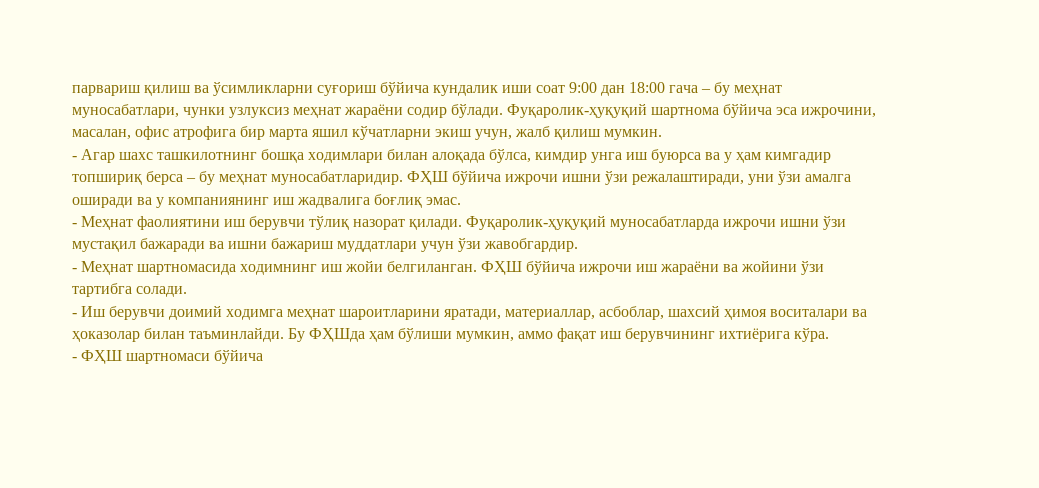парвариш қилиш ва ўсимликларни суғориш бўйича кундалик иши соат 9:00 дан 18:00 гача – бу меҳнат муносабатлари, чунки узлуксиз меҳнат жараёни содир бўлади. Фуқаролик-ҳуқуқий шартнома бўйича эса ижрочини, масалан, офис атрофига бир марта яшил кўчатларни экиш учун, жалб қилиш мумкин.
- Агар шахс ташкилотнинг бошқа ходимлари билан алоқада бўлса, кимдир унга иш буюрса ва у ҳам кимгадир топшириқ берса – бу меҳнат муносабатларидир. ФҲШ бўйича ижрочи ишни ўзи режалаштиради, уни ўзи амалга оширади ва у компаниянинг иш жадвалига боғлиқ эмас.
- Меҳнат фаолиятини иш берувчи тўлиқ назорат қилади. Фуқаролик-ҳуқуқий муносабатларда ижрочи ишни ўзи мустақил бажаради ва ишни бажариш муддатлари учун ўзи жавобгардир.
- Меҳнат шартномасида ходимнинг иш жойи белгиланган. ФҲШ бўйича ижрочи иш жараёни ва жойини ўзи тартибга солади.
- Иш берувчи доимий ходимга меҳнат шароитларини яратади, материаллар, асбоблар, шахсий ҳимоя воситалари ва ҳоказолар билан таъминлайди. Бу ФҲШда ҳам бўлиши мумкин, аммо фақат иш берувчининг ихтиёрига кўра.
- ФҲШ шартномаси бўйича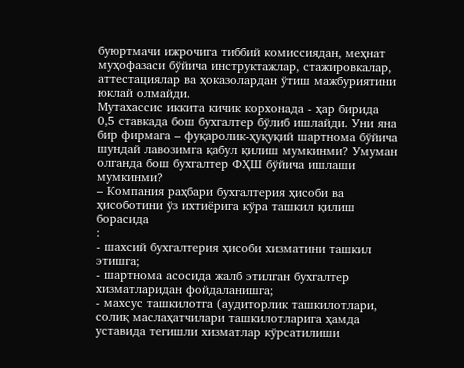буюртмачи ижрочига тиббий комиссиядан, меҳнат муҳофазаси бўйича инструктажлар, стажировкалар, аттестациялар ва ҳоказолардан ўтиш мажбуриятини юклай олмайди.
Мутахассис иккита кичик корхонада - ҳар бирида 0,5 ставкада бош бухгалтер бўлиб ишлайди. Уни яна бир фирмага – фуқаролик-ҳуқуқий шартнома бўйича шундай лавозимга қабул қилиш мумкинми? Умуман олганда бош бухгалтер ФҲШ бўйича ишлаши мумкинми?
– Компания раҳбари бухгалтерия ҳисоби ва ҳисоботини ўз ихтиёрига кўра ташкил қилиш борасида
:
- шахсий бухгалтерия ҳисоби хизматини ташкил этишга;
- шартнома асосида жалб этилган бухгалтер хизматларидан фойдаланишга;
- махсус ташкилотга (аудиторлик ташкилотлари, солиқ маслаҳатчилари ташкилотларига ҳамда уставида тегишли хизматлар кўрсатилиши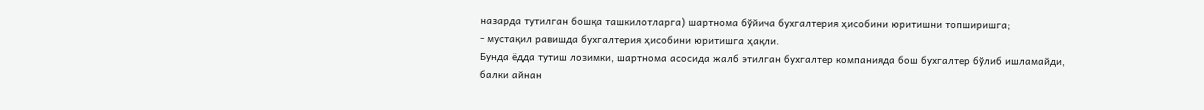назарда тутилган бошқа ташкилотларга) шартнома бўйича бухгалтерия ҳисобини юритишни топширишга;
- мустақил равишда бухгалтерия ҳисобини юритишга ҳақли.
Бунда ёдда тутиш лозимки, шартнома асосида жалб этилган бухгалтер компанияда бош бухгалтер бўлиб ишламайди, балки айнан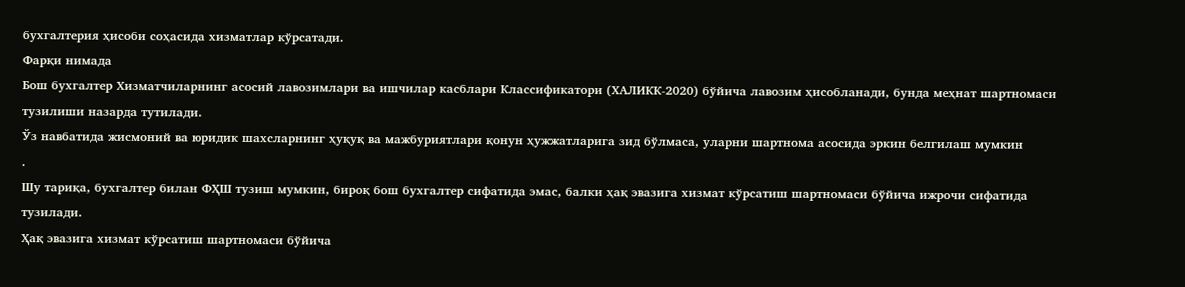бухгалтерия ҳисоби соҳасида хизматлар кўрсатади.
Фарқи нимада
Бош бухгалтер Хизматчиларнинг асосий лавозимлари ва ишчилар касблари Классификатори (ХАЛИКК-2020) бўйича лавозим ҳисобланади, бунда меҳнат шартномаси тузилиши назарда тутилади.
Ўз навбатида жисмоний ва юридик шахсларнинг ҳуқуқ ва мажбуриятлари қонун ҳужжатларига зид бўлмаса, уларни шартнома асосида эркин белгилаш мумкин
.
Шу тариқа, бухгалтер билан ФҲШ тузиш мумкин, бироқ бош бухгалтер сифатида эмас, балки ҳақ эвазига хизмат кўрсатиш шартномаси бўйича ижрочи сифатида тузилади.
Ҳақ эвазига хизмат кўрсатиш шартномаси бўйича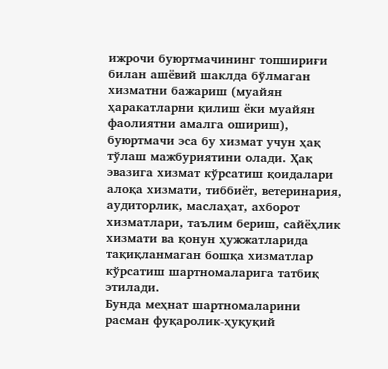ижрочи буюртмачининг топшириғи билан ашёвий шаклда бўлмаган хизматни бажариш (муайян ҳаракатларни қилиш ёки муайян фаолиятни амалга ошириш), буюртмачи эса бу хизмат учун ҳақ тўлаш мажбуриятини олади. Ҳақ эвазига хизмат кўрсатиш қоидалари
алоқа хизмати, тиббиёт, ветеринария, аудиторлик, маслаҳат, ахборот хизматлари, таълим бериш, сайёҳлик хизмати ва қонун ҳужжатларида тақиқланмаган бошқа хизматлар кўрсатиш шартномаларига татбиқ этилади.
Бунда меҳнат шартномаларини расман фуқаролик-ҳуқуқий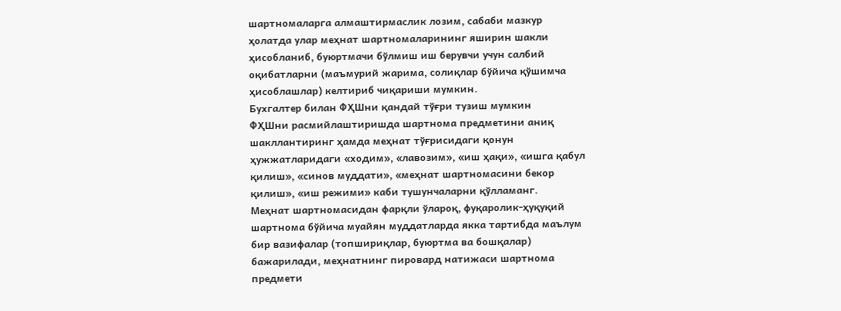шартномаларга алмаштирмаслик лозим, сабаби мазкур ҳолатда улар меҳнат шартномаларининг яширин шакли ҳисобланиб, буюртмачи бўлмиш иш берувчи учун салбий оқибатларни (маъмурий жарима, солиқлар бўйича қўшимча ҳисоблашлар) келтириб чиқариши мумкин.
Бухгалтер билан ФҲШни қандай тўғри тузиш мумкин
ФҲШни расмийлаштиришда шартнома предметини аниқ шакллантиринг ҳамда меҳнат тўғрисидаги қонун ҳужжатларидаги «ходим», «лавозим», «иш ҳақи», «ишга қабул қилиш», «синов муддати», «меҳнат шартномасини бекор қилиш», «иш режими» каби тушунчаларни қўлламанг.
Меҳнат шартномасидан фарқли ўлароқ, фуқаролик-ҳуқуқий шартнома бўйича муайян муддатларда якка тартибда маълум бир вазифалар (топшириқлар, буюртма ва бошқалар) бажарилади, меҳнатнинг пировард натижаси шартнома предмети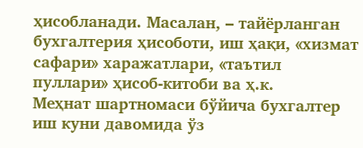ҳисобланади. Масалан, – тайёрланган бухгалтерия ҳисоботи, иш ҳақи, «хизмат сафари» харажатлари, «таътил пуллари» ҳисоб-китоби ва ҳ.к.
Меҳнат шартномаси бўйича бухгалтер иш куни давомида ўз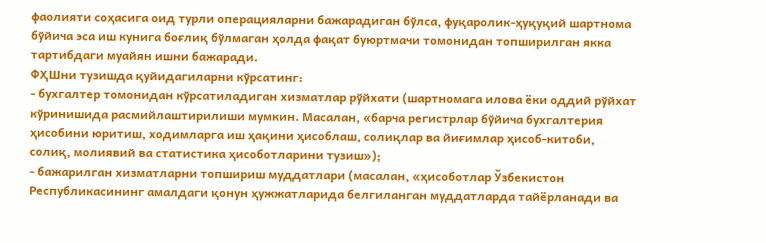фаолияти соҳасига оид турли операцияларни бажарадиган бўлса, фуқаролик-ҳуқуқий шартнома бўйича эса иш кунига боғлиқ бўлмаган ҳолда фақат буюртмачи томонидан топширилган якка тартибдаги муайян ишни бажаради.
ФҲШни тузишда қуйидагиларни кўрсатинг:
- бухгалтер томонидан кўрсатиладиган хизматлар рўйхати (шартномага илова ёки оддий рўйхат кўринишида расмийлаштирилиши мумкин. Масалан, «барча регистрлар бўйича бухгалтерия ҳисобини юритиш, ходимларга иш ҳақини ҳисоблаш, солиқлар ва йиғимлар ҳисоб-китоби, солиқ, молиявий ва статистика ҳисоботларини тузиш»);
- бажарилган хизматларни топшириш муддатлари (масалан, «ҳисоботлар Ўзбекистон Республикасининг амалдаги қонун ҳужжатларида белгиланган муддатларда тайёрланади ва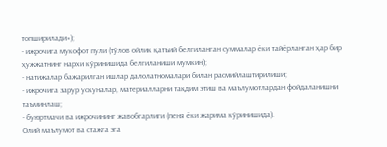топширилади»);
- ижрочига мукофот пули (тўлов ойлик қатъий белгиланган суммалар ёки тайёрланган ҳар бир ҳужжатнинг нархи кўринишида белгиланиши мумкин);
- натижалар бажарилган ишлар далолатномалари билан расмийлаштирилиши;
- ижрочига зарур ускуналар, материалларни тақдим этиш ва маълумотлардан фойдаланишни таъминлаш;
- буюртмачи ва ижрочининг жавобгарлиги (пеня ёки жарима кўринишида).
Олий маълумот ва стажга эга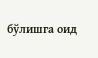бўлишга оид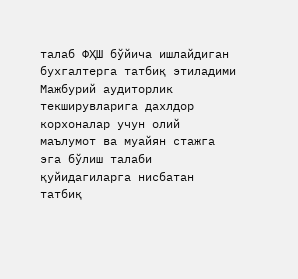талаб ФҲШ бўйича ишлайдиган бухгалтерга татбиқ этиладими
Мажбурий аудиторлик текширувларига дахлдор корхоналар учун олий маълумот ва муайян стажга эга бўлиш талаби қуйидагиларга нисбатан татбиқ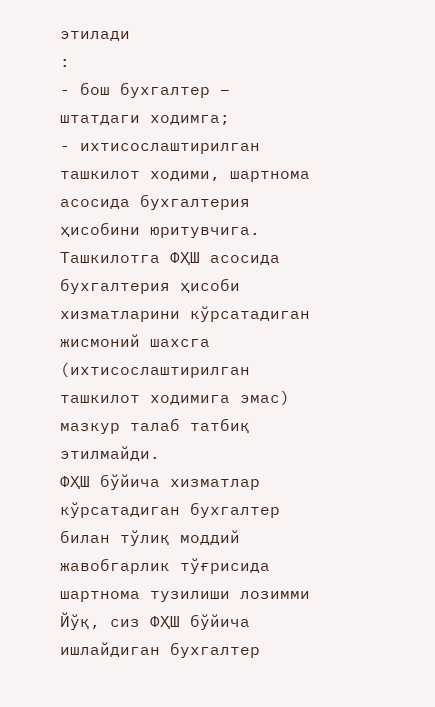этилади
:
- бош бухгалтер – штатдаги ходимга;
- ихтисослаштирилган ташкилот ходими, шартнома асосида бухгалтерия ҳисобини юритувчига.
Ташкилотга ФҲШ асосида бухгалтерия ҳисоби хизматларини кўрсатадиган жисмоний шахсга (ихтисослаштирилган ташкилот ходимига эмас) мазкур талаб татбиқ этилмайди.
ФҲШ бўйича хизматлар кўрсатадиган бухгалтер билан тўлиқ моддий жавобгарлик тўғрисида шартнома тузилиши лозимми
Йўқ, сиз ФҲШ бўйича ишлайдиган бухгалтер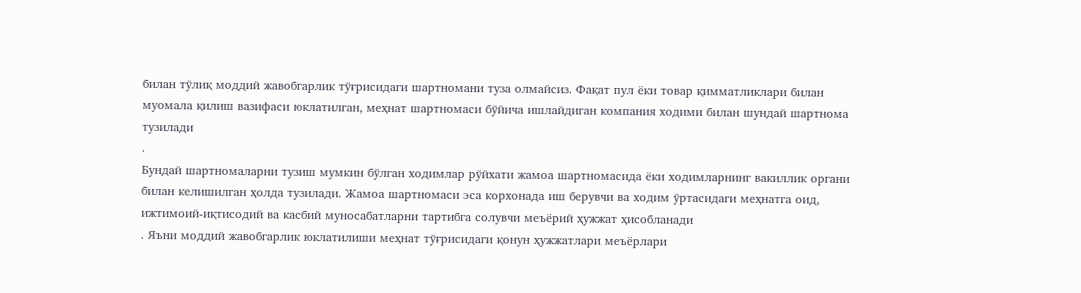билан тўлиқ моддий жавобгарлик тўғрисидаги шартномани туза олмайсиз. Фақат пул ёки товар қимматликлари билан муомала қилиш вазифаси юклатилган, меҳнат шартномаси бўйича ишлайдиган компания ходими билан шундай шартнома тузилади
.
Бундай шартномаларни тузиш мумкин бўлган ходимлар рўйхати жамоа шартномасида ёки ходимларнинг вакиллик органи билан келишилган ҳолда тузилади. Жамоа шартномаси эса корхонада иш берувчи ва ходим ўртасидаги меҳнатга оид, ижтимоий-иқтисодий ва касбий муносабатларни тартибга солувчи меъёрий ҳужжат ҳисобланади
. Яъни моддий жавобгарлик юклатилиши меҳнат тўғрисидаги қонун ҳужжатлари меъёрлари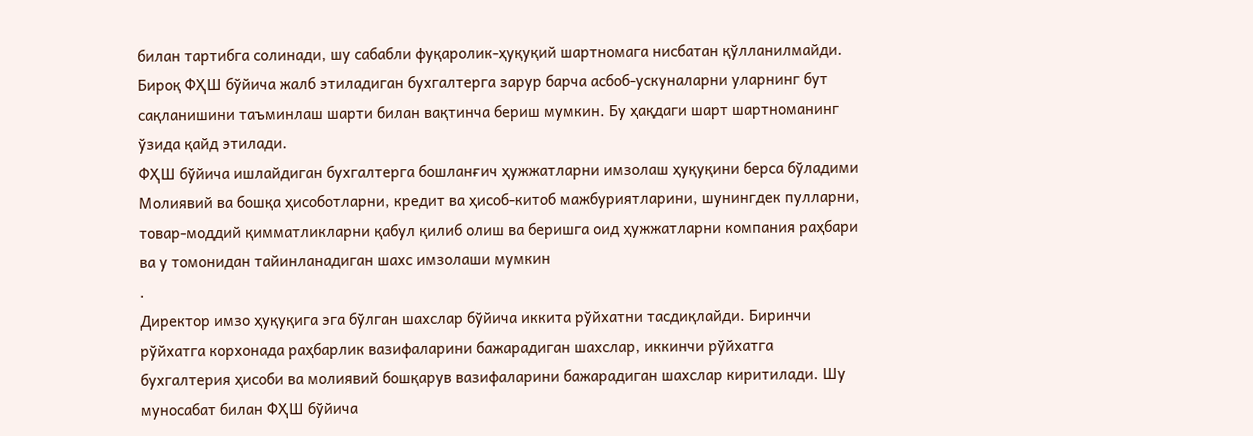билан тартибга солинади, шу сабабли фуқаролик-ҳуқуқий шартномага нисбатан қўлланилмайди.
Бироқ ФҲШ бўйича жалб этиладиган бухгалтерга зарур барча асбоб-ускуналарни уларнинг бут сақланишини таъминлаш шарти билан вақтинча бериш мумкин. Бу ҳақдаги шарт шартноманинг ўзида қайд этилади.
ФҲШ бўйича ишлайдиган бухгалтерга бошланғич ҳужжатларни имзолаш ҳуқуқини берса бўладими
Молиявий ва бошқа ҳисоботларни, кредит ва ҳисоб-китоб мажбуриятларини, шунингдек пулларни, товар-моддий қимматликларни қабул қилиб олиш ва беришга оид ҳужжатларни компания раҳбари ва у томонидан тайинланадиган шахс имзолаши мумкин
.
Директор имзо ҳуқуқига эга бўлган шахслар бўйича иккита рўйхатни тасдиқлайди. Биринчи рўйхатга корхонада раҳбарлик вазифаларини бажарадиган шахслар, иккинчи рўйхатга бухгалтерия ҳисоби ва молиявий бошқарув вазифаларини бажарадиган шахслар киритилади. Шу муносабат билан ФҲШ бўйича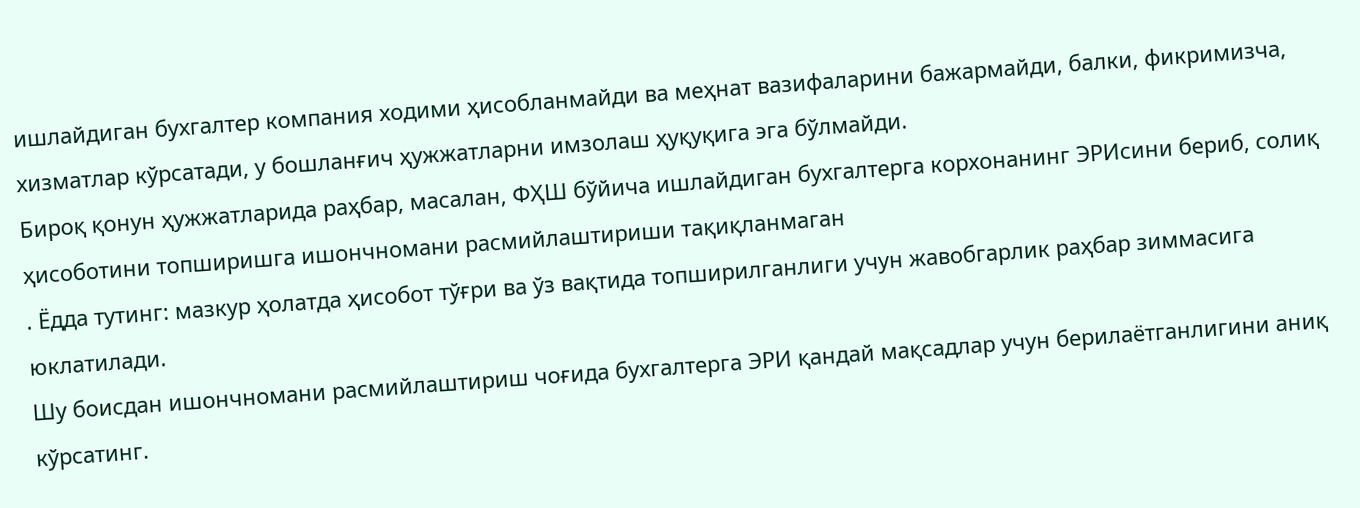ишлайдиган бухгалтер компания ходими ҳисобланмайди ва меҳнат вазифаларини бажармайди, балки, фикримизча, хизматлар кўрсатади, у бошланғич ҳужжатларни имзолаш ҳуқуқига эга бўлмайди.
Бироқ қонун ҳужжатларида раҳбар, масалан, ФҲШ бўйича ишлайдиган бухгалтерга корхонанинг ЭРИсини бериб, солиқ ҳисоботини топширишга ишончномани расмийлаштириши тақиқланмаган
. Ёдда тутинг: мазкур ҳолатда ҳисобот тўғри ва ўз вақтида топширилганлиги учун жавобгарлик раҳбар зиммасига юклатилади.
Шу боисдан ишончномани расмийлаштириш чоғида бухгалтерга ЭРИ қандай мақсадлар учун берилаётганлигини аниқ кўрсатинг.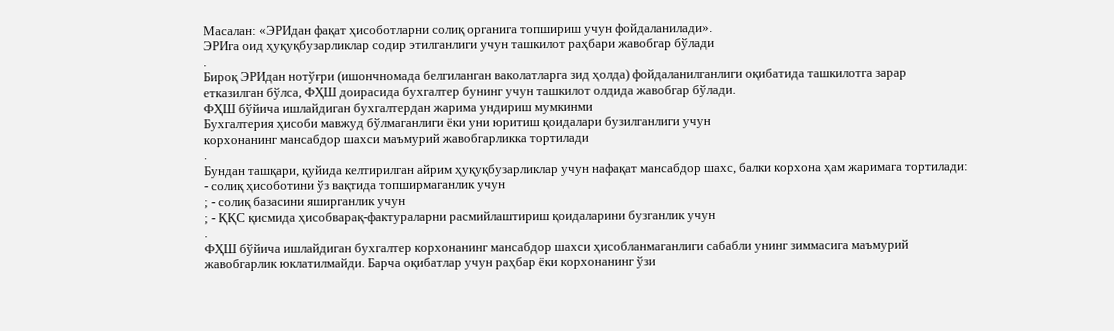Масалан: «ЭРИдан фақат ҳисоботларни солиқ органига топшириш учун фойдаланилади».
ЭРИга оид ҳуқуқбузарликлар содир этилганлиги учун ташкилот раҳбари жавобгар бўлади
.
Бироқ ЭРИдан нотўғри (ишончномада белгиланган ваколатларга зид ҳолда) фойдаланилганлиги оқибатида ташкилотга зарар етказилган бўлса, ФҲШ доирасида бухгалтер бунинг учун ташкилот олдида жавобгар бўлади.
ФҲШ бўйича ишлайдиган бухгалтердан жарима ундириш мумкинми
Бухгалтерия ҳисоби мавжуд бўлмаганлиги ёки уни юритиш қоидалари бузилганлиги учун
корхонанинг мансабдор шахси маъмурий жавобгарликка тортилади
.
Бундан ташқари, қуйида келтирилган айрим ҳуқуқбузарликлар учун нафақат мансабдор шахс, балки корхона ҳам жаримага тортилади:
- солиқ ҳисоботини ўз вақтида топширмаганлик учун
; - солиқ базасини яширганлик учун
; - ҚҚС қисмида ҳисобварақ-фактураларни расмийлаштириш қоидаларини бузганлик учун
.
ФҲШ бўйича ишлайдиган бухгалтер корхонанинг мансабдор шахси ҳисобланмаганлиги сабабли унинг зиммасига маъмурий жавобгарлик юклатилмайди. Барча оқибатлар учун раҳбар ёки корхонанинг ўзи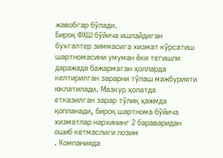жавобгар бўлади.
Бироқ ФҲШ бўйича ишлайдиган бухгалтер зиммасига хизмат кўрсатиш шартномасини умуман ёки тегишли даражада бажармаган ҳолларда келтирилган зарарни тўлаш мажбурияти юклатилади. Мазкур ҳолатда етказилган зарар тўлиқ ҳажмда қопланади, бироқ шартнома бўйича хизматлар нархининг 2 бараваридан ошиб кетмаслиги лозим
. Компанияда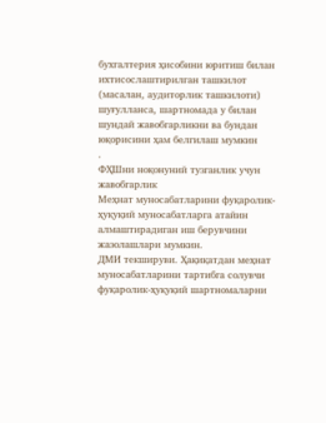бухгалтерия ҳисобини юритиш билан ихтисослаштирилган ташкилот (масалан, аудиторлик ташкилоти) шуғулланса, шартномада у билан шундай жавобгарликни ва бундан юқорисини ҳам белгилаш мумкин
.
ФҲШни ноқонуний тузганлик учун жавобгарлик
Меҳнат муносабатларини фуқаролик-ҳуқуқий муносабатларга атайин алмаштирадиган иш берувчини жазолашлари мумкин.
ДМИ текшируви. Ҳақиқатдан меҳнат муносабатларини тартибга солувчи фуқаролик-ҳуқуқий шартномаларни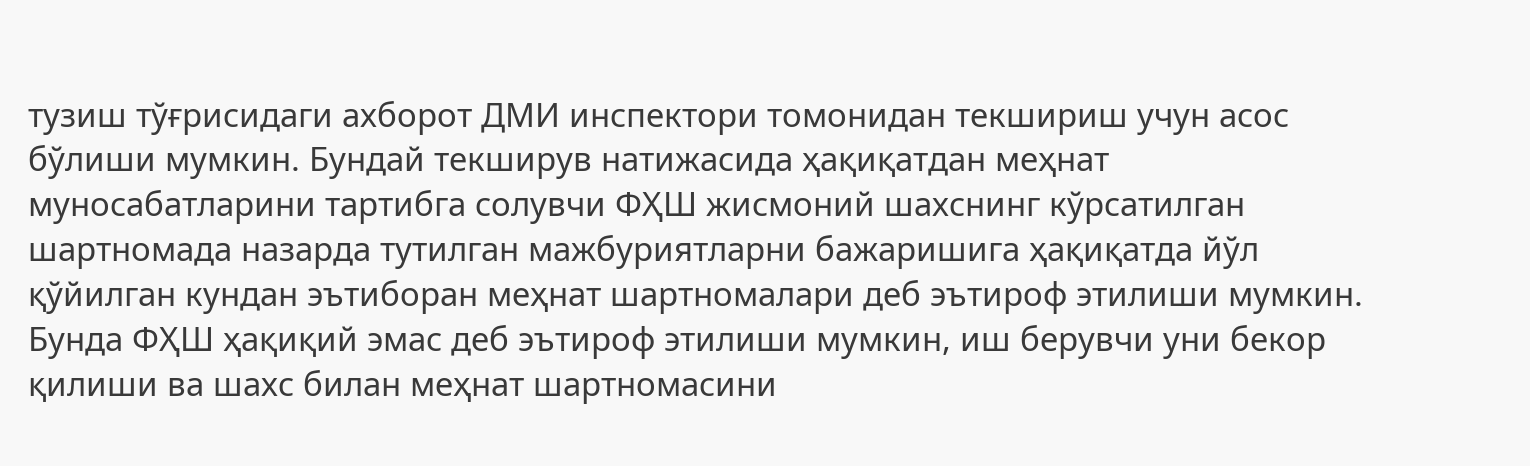тузиш тўғрисидаги ахборот ДМИ инспектори томонидан текшириш учун асос бўлиши мумкин. Бундай текширув натижасида ҳақиқатдан меҳнат муносабатларини тартибга солувчи ФҲШ жисмоний шахснинг кўрсатилган шартномада назарда тутилган мажбуриятларни бажаришига ҳақиқатда йўл қўйилган кундан эътиборан меҳнат шартномалари деб эътироф этилиши мумкин. Бунда ФҲШ ҳақиқий эмас деб эътироф этилиши мумкин, иш берувчи уни бекор қилиши ва шахс билан меҳнат шартномасини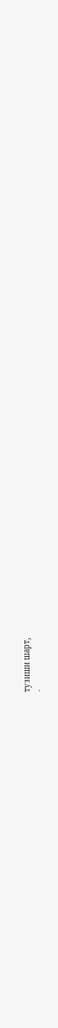тузиши шарт,
.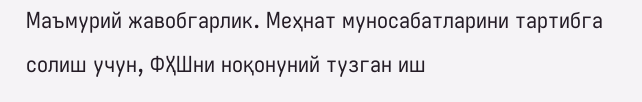Маъмурий жавобгарлик. Меҳнат муносабатларини тартибга солиш учун, ФҲШни ноқонуний тузган иш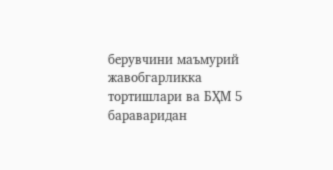берувчини маъмурий жавобгарликка тортишлари ва БҲМ 5 бараваридан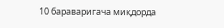10 бараваригача миқдорда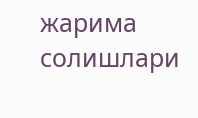жарима солишлари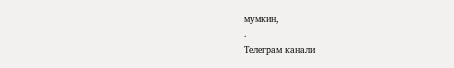мумкин,
.
Телеграм канали